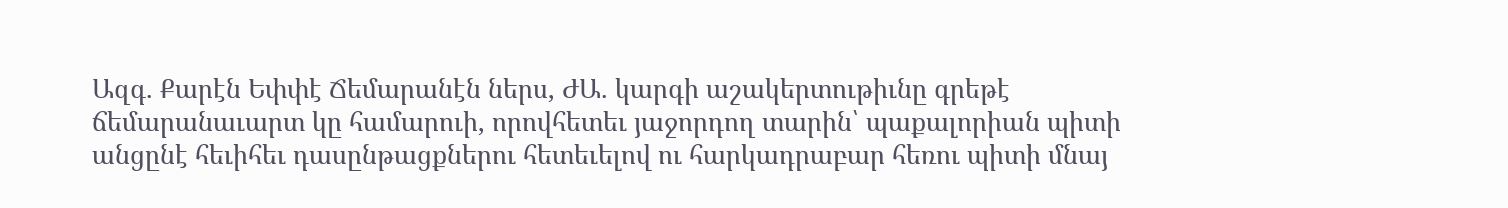Ազգ. Քարէն Եփփէ Ճեմարանէն ներս, ԺԱ. կարգի աշակերտութիւնը գրեթէ ճեմարանաւարտ կը համարուի, որովհետեւ յաջորդող տարին՝ պաքալորիան պիտի անցընէ հեւիհեւ դասընթացքներու հետեւելով ու հարկադրաբար հեռու պիտի մնայ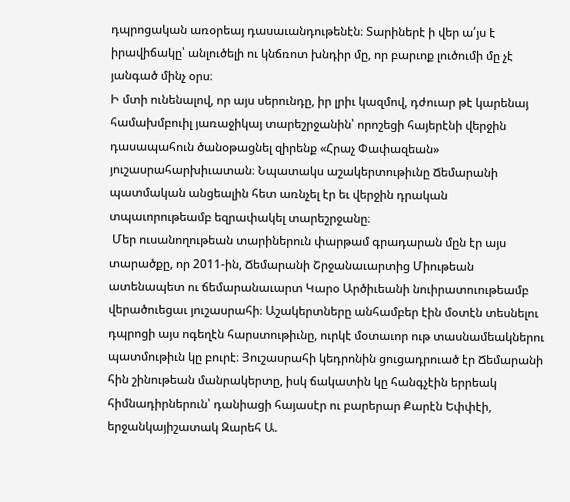դպրոցական առօրեայ դասաւանդութենէն։ Տարիներէ ի վեր ա՛յս է իրավիճակը՝ անլուծելի ու կնճռոտ խնդիր մը, որ բարւոք լուծումի մը չէ յանգած մինչ օրս։
Ի մտի ունենալով, որ այս սերունդը, իր լրիւ կազմով, դժուար թէ կարենայ համախմբուիլ յառաջիկայ տարեշրջանին՝ որոշեցի հայերէնի վերջին դասապահուն ծանօթացնել զիրենք «Հրաչ Փափազեան» յուշասրահարխիւատան։ Նպատակս աշակերտութիւնը Ճեմարանի պատմական անցեալին հետ առնչել էր եւ վերջին դրական տպաւորութեամբ եզրափակել տարեշրջանը։
 Մեր ուսանողութեան տարիներուն փարթամ գրադարան մըն էր այս տարածքը, որ 2011-ին, Ճեմարանի Շրջանաւարտից Միութեան ատենապետ ու ճեմարանաւարտ Կարօ Արծիւեանի նուիրատուութեամբ վերածուեցաւ յուշասրահի։ Աշակերտները անհամբեր էին մօտէն տեսնելու դպրոցի այս ոգեղէն հարստութիւնը, ուրկէ մօտաւոր ութ տասնամեակներու պատմութիւն կը բուրէ։ Յուշասրահի կեդրոնին ցուցադրուած էր Ճեմարանի հին շինութեան մանրակերտը, իսկ ճակատին կը հանգչէին երրեակ հիմնադիրներուն՝ դանիացի հայասէր ու բարերար Քարէն Եփփէի, երջանկայիշատակ Զարեհ Ա.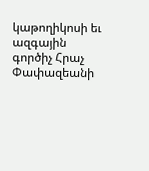կաթողիկոսի եւ ազգային գործիչ Հրաչ Փափազեանի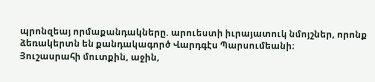պրոնզեայ որմաքանդակները. արուեստի իւրայատուկ նմոյշներ, որոնք ձեռակերտն են քանդակագործ Վարդգէս Պարսումեանի։
Յուշասրահի մուտքին, աջին,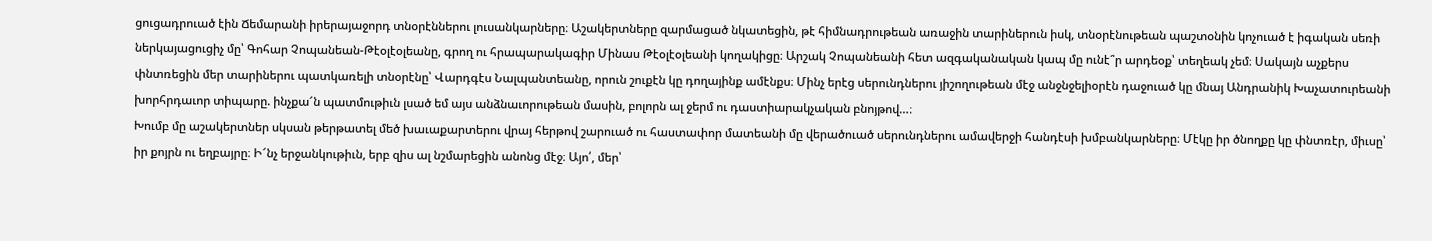ցուցադրուած էին Ճեմարանի իրերայաջորդ տնօրէններու լուսանկարները։ Աշակերտները զարմացած նկատեցին, թէ հիմնադրութեան առաջին տարիներուն իսկ, տնօրէնութեան պաշտօնին կոչուած է իգական սեռի ներկայացուցիչ մը՝ Գոհար Չոպանեան-Թէօլէօլեանը, գրող ու հրապարակագիր Մինաս Թէօլէօլեանի կողակիցը։ Արշակ Չոպանեանի հետ ազգականական կապ մը ունէ՞ր արդեօք՝ տեղեակ չեմ։ Սակայն աչքերս փնտռեցին մեր տարիներու պատկառելի տնօրէնը՝ Վարդգէս Նալպանտեանը, որուն շուքէն կը դողայինք ամէնքս։ Մինչ երէց սերունդներու յիշողութեան մէջ անջնջելիօրէն դաջուած կը մնայ Անդրանիկ Խաչատուրեանի խորհրդաւոր տիպարը. ինչքա՜ն պատմութիւն լսած եմ այս անձնաւորութեան մասին, բոլորն ալ ջերմ ու դաստիարակչական բնոյթով…։
Խումբ մը աշակերտներ սկսան թերթատել մեծ խաւաքարտերու վրայ հերթով շարուած ու հաստափոր մատեանի մը վերածուած սերունդներու ամավերջի հանդէսի խմբանկարները։ Մէկը իր ծնողքը կը փնտռէր, միւսը՝ իր քոյրն ու եղբայրը։ Ի՜նչ երջանկութիւն, երբ զիս ալ նշմարեցին անոնց մէջ։ Այո՛, մեր՝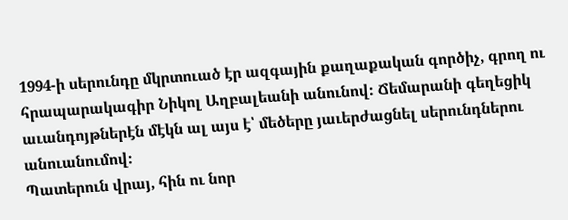1994-ի սերունդը մկրտուած էր ազգային քաղաքական գործիչ, գրող ու հրապարակագիր Նիկոլ Աղբալեանի անունով։ Ճեմարանի գեղեցիկ աւանդոյթներէն մէկն ալ այս է՝ մեծերը յաւերժացնել սերունդներու անուանումով։
Պատերուն վրայ, հին ու նոր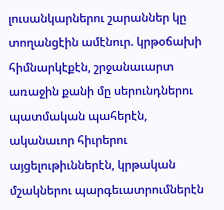լուսանկարներու շարաններ կը տողանցէին ամէնուր. կրթօճախի հիմնարկէքէն, շրջանաւարտ առաջին քանի մը սերունդներու պատմական պահերէն, ականաւոր հիւրերու այցելութիւններէն, կրթական մշակներու պարգեւատրումներէն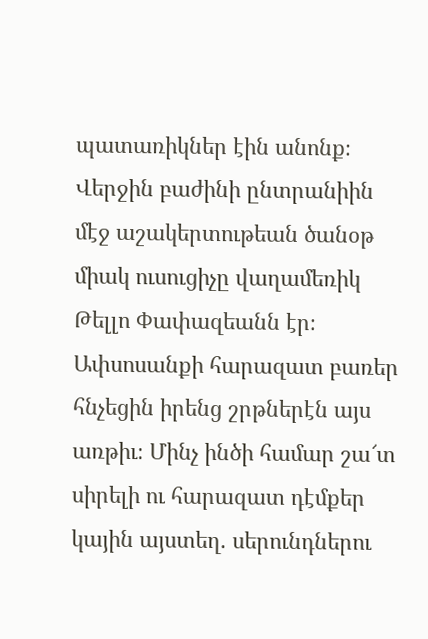պատառիկներ էին անոնք։ Վերջին բաժինի ընտրանիին մէջ աշակերտութեան ծանօթ միակ ուսուցիչը վաղամեռիկ Թելլո Փափազեանն էր։ Ափսոսանքի հարազատ բառեր հնչեցին իրենց շրթներէն այս առթիւ։ Մինչ ինծի համար շա՜տ սիրելի ու հարազատ դէմքեր կային այստեղ. սերունդներու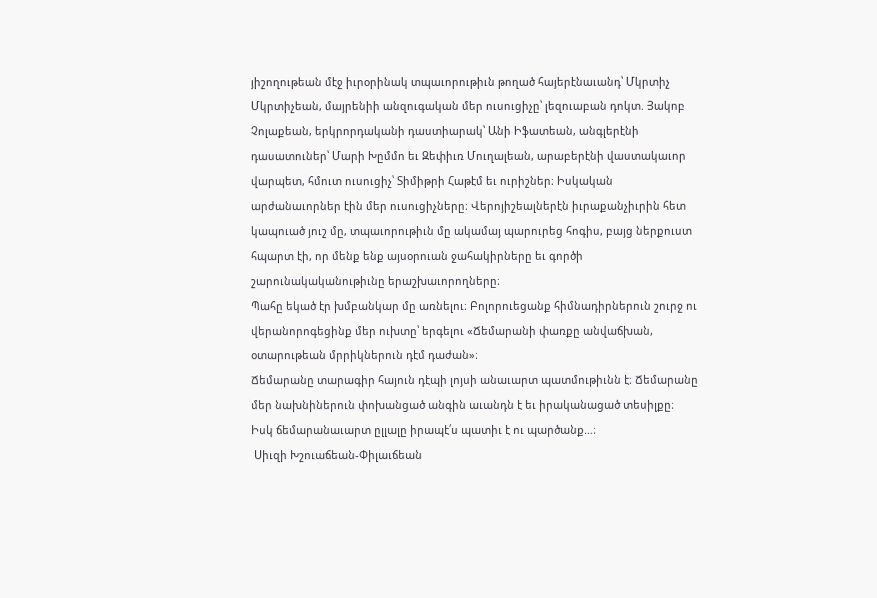յիշողութեան մէջ իւրօրինակ տպաւորութիւն թողած հայերէնաւանդ՝ Մկրտիչ Մկրտիչեան, մայրենիի անզուգական մեր ուսուցիչը՝ լեզուաբան դոկտ. Յակոբ Չոլաքեան, երկրորդականի դաստիարակ՝ Անի Իֆատեան, անգլերէնի դասատուներ՝ Մարի Խըմմո եւ Զեփիւռ Մուղալեան, արաբերէնի վաստակաւոր վարպետ, հմուտ ուսուցիչ՝ Տիմիթրի Հաթէմ եւ ուրիշներ։ Իսկական արժանաւորներ էին մեր ուսուցիչները։ Վերոյիշեալներէն իւրաքանչիւրին հետ կապուած յուշ մը, տպաւորութիւն մը ակամայ պարուրեց հոգիս, բայց ներքուստ հպարտ էի, որ մենք ենք այսօրուան ջահակիրները եւ գործի շարունակականութիւնը երաշխաւորողները։
Պահը եկած էր խմբանկար մը առնելու։ Բոլորուեցանք հիմնադիրներուն շուրջ ու վերանորոգեցինք մեր ուխտը՝ երգելու «Ճեմարանի փառքը անվաճխան, օտարութեան մրրիկներուն դէմ դաժան»։
Ճեմարանը տարագիր հայուն դէպի լոյսի անաւարտ պատմութիւնն է։ Ճեմարանը մեր նախնիներուն փոխանցած անգին աւանդն է եւ իրականացած տեսիլքը։ Իսկ ճեմարանաւարտ ըլլալը իրապէ՛ս պատիւ է ու պարծանք…։
 Սիւզի Խշուաճեան-Փիլաւճեան